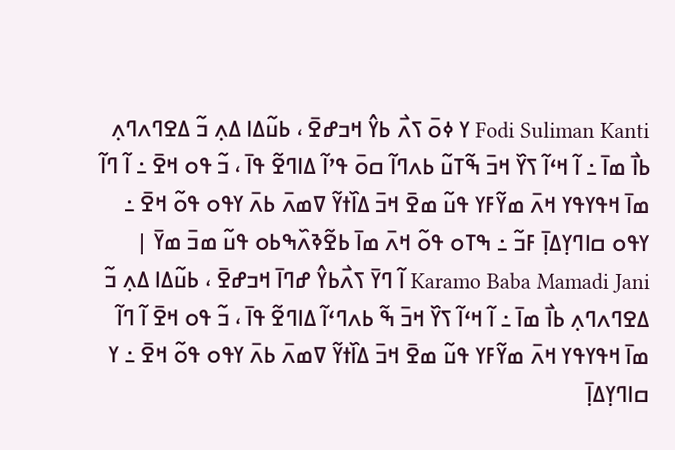Fodi Suliman Kanti ߌ ߦߋ߫ ߖߍ߯ ߕߌ߮ ߞߏߝߐ߫ ، ߕߎ߬ߡߊ ߡߍ߲ ߏ߬ ߡߐߣߍߣߍ߲ ߕߊ߯ ߘߊ߫ ߸ ߊ߬ ߞߵߊ߬ ߖߌ߰ ߞߏ߫ ߒ߬ߠߎ߬ ߕߍߣߊ߬ ߛߋ߫ ߟߴߊ߬ ߡߊߣߐ߬ ߟߊ߫ ، ߏ߬ ߟߋ ߞߐ߫ ߸ ߊ߬ ߣߊ߬ ߘߊ߫ ߞߟߌߟߌ ߞߍ߫ ߘߌ߬ߓߌ ߟߎ߬ ߘߐ߫ ߞߏ߫ ߡߊ߰ߙߌ߬ ߜߘߍ߫ ߕߍ߫ ߌߟߋ ߟߋ߬ ߞߐ߫ ߸ ߌߟߋ ߛߊߣߌ߲ߡߊ߲߫ ߓߏ߬ ߸ ߒߠߋ ߟߋ߬ ߞߍ߫ ߘߊ߫ ߕߐ߬ߢߍ߰ߒߕߋ ߟߎ߬ ߘߏ߫ ߘߌ߫ |
Karamo Baba Mamadi Jani ߊ߬ ߣߌ߫ ߖߍ߯ߕߌ߮ ߝߣߊ߫ ߞߏߝߐ߫ ، ߕߎ߬ߡߊ ߡߍ߲ ߏ߬ ߡߐߣߍߣߍ߲ ߕߊ߯ ߘߊ߫ ߸ ߊ߬ ߞߵߊ߬ ߖߌ߰ ߞߏ߫ ߒ߬ ߕߍߣߵߊ߬ ߡߊߣߐ߬ ߟߊ߫ ، ߏ߬ ߟߋ ߞߐ߫ ߊ߬ ߣߊ߬ ߘߊ߫ ߞߟߌߟߌ ߞߍ߫ ߘߌ߬ߓߌ ߟߎ߬ ߘߐ߫ ߞߏ߫ ߡߊ߰ߙߌ߬ ߜߘߍ߫ ߕߍ߫ ߌߟߋ ߟߋ߬ ߞߐ߫ ߸ ߌ ߛߊߣߌ߲ߡߊ߲߫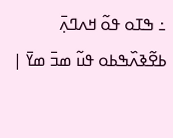߸ ߒߠߋ ߟߋ߬ ߞߍߣߍ߲߫ ߕߐ߬ߢߍ߰ߒߕߋ ߟߎ߬ ߘߏ߫ ߘߌ߫ |